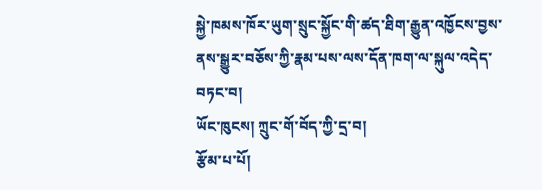སྐྱེ་ཁམས་ཁོར་ཡུག་སྲུང་སྐྱོང་གི་ཚད་ཐིག་རྒྱུན་འཁྱོངས་བྱས་ནས་སྒྱུར་བཅོས་ཀྱི་རྣམ་པས་ལས་དོན་ཁག་ལ་སྐུལ་འདེད་བཏང་བ།
ཡོང་ཁུངས། ཀྲུང་གོ་བོད་ཀྱི་དྲ་བ།
རྩོམ་པ་པོ།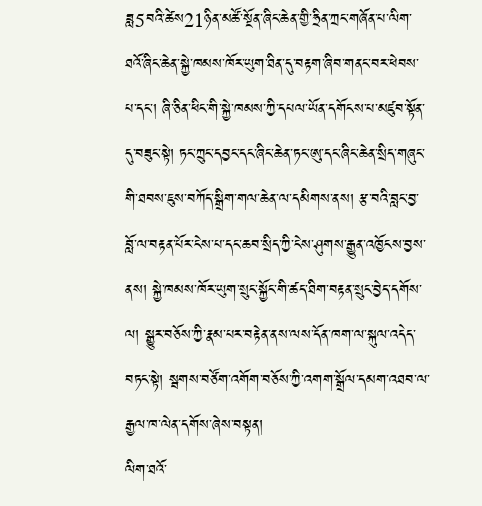ཟླ5བའི་ཚེས21ཉིན་མཚོ་སྔོན་ཞིང་ཆེན་གྱི་ཧྲིན་ཀྲང་གཞོན་པ་ལིག་ཐའོ་ཞིང་ཆེན་སྐྱེ་ཁམས་ཁོར་ཡུག་ཐིན་དུ་བརྟག་ཞིབ་གནང་བར་ཕེབས་པ་དང་། ཞི་ཅིན་ཕིང་གི་སྐྱེ་ཁམས་ཀྱི་དཔལ་ཡོན་དགོངས་པ་མཛུབ་སྟོན་དུ་བཟུང་སྟེ། ཏང་ཀྲུང་དབྱང་དང་ཞིང་ཆེན་ཏང་ཨུ་དང་ཞིང་ཆེན་སྲིད་གཞུང་གི་ཐབས་ཇུས་བཀོད་སྒྲིག་གལ་ཆེན་ལ་དམིགས་ནས། རྩ་བའི་བླང་བྱ་བློ་ལ་བརྟན་པོར་ངེས་པ་དང་ཆབ་སྲིད་ཀྱི་ངེས་ཤུགས་རྒྱུན་འཁྱོངས་བྱས་ནས། སྐྱེ་ཁམས་ཁོར་ཡུག་སྲུང་སྐྱོང་གི་ཚད་ཐིག་བརྟན་སྲུང་བྱེད་དགོས་ལ། སྒྱུར་བཅོས་ཀྱི་རྣམ་པར་བརྟེན་ནས་ལས་དོན་ཁག་ལ་སྐུལ་འདེད་བཏང་སྟེ། སྦགས་བཙོག་འགོག་བཅོས་ཀྱི་འགག་སྒྲོལ་དམག་འཐབ་ལ་རྒྱལ་ཁ་ལེན་དགོས་ཞེས་བསྟན།
ལིག་ཐའོ་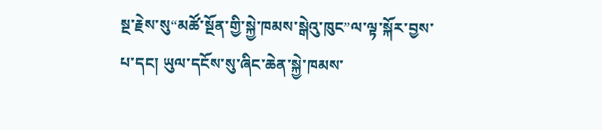སྔ་རྗེས་སུ“མཚོ་སྔོན་གྱི་སྐྱེ་ཁམས་སྒེའུ་ཁུང”ལ་ལྟ་སྐོར་བྱས་པ་དང། ཡུལ་དངོས་སུ་ཞིང་ཆེན་སྐྱེ་ཁམས་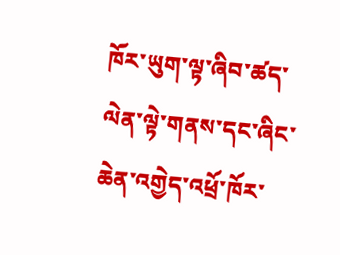ཁོར་ཡུག་ལྟ་ཞིབ་ཚད་ལེན་ལྟེ་གནས་དང་ཞིང་ཆེན་འགྱེད་འཕྲོ་ཁོར་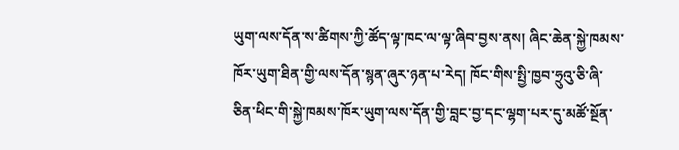ཡུག་ལས་དོན་ས་ཚིགས་ཀྱི་ཚོད་ལྟ་ཁང་ལ་ལྟ་ཞིབ་བྱས་ནས། ཞིང་ཆེན་སྐྱེ་ཁམས་ཁོར་ཡུག་ཐིན་གྱི་ལས་དོན་སྙན་ཞུར་ཉན་པ་རེད། ཁོང་གིས་སྤྱི་ཁྱབ་ཧྲུའུ་ཅི་ཞི་ཅིན་ཕིང་གི་སྐྱེ་ཁམས་ཁོར་ཡུག་ལས་དོན་གྱི་བླང་བྱ་དང་ལྷག་པར་དུ་མཚོ་སྔོན་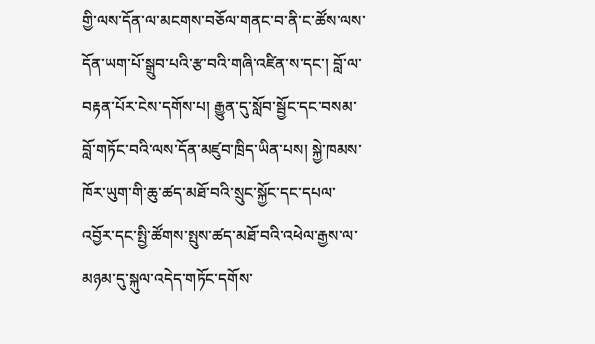གྱི་ལས་དོན་ལ་མངགས་བཅོལ་གནང་བ་ནི་ང་ཚོས་ལས་དོན་ཡག་པོ་སྒྲུབ་པའི་རྩ་བའི་གཞི་འཛིན་ས་དང་། བློ་ལ་བརྟན་པོར་ངེས་དགོས་པ། རྒྱུན་དུ་སློབ་སྦྱོང་དང་བསམ་བློ་གཏོང་བའི་ལས་དོན་མཛུབ་ཁྲིད་ཡིན་པས། སྐྱེ་ཁམས་ཁོར་ཡུག་གི་ཆུ་ཚད་མཐོ་བའི་སྲུང་སྐྱོང་དང་དཔལ་འབྱོར་དང་སྤྱི་ཚོགས་སྤུས་ཚད་མཐོ་བའི་འཕེལ་རྒྱས་ལ་མཉམ་དུ་སྐུལ་འདེད་གཏོང་དགོས་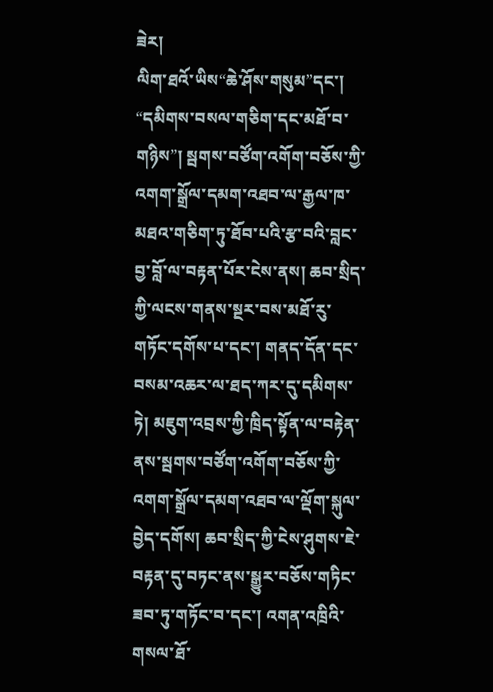ཟེར།
ལིག་ཐའོ་ཡིས“ཆེ་ཤོས་གསུམ”དང་། “དམིགས་བསལ་གཅིག་དང་མཐོ་བ་གཉིས”། སྦགས་བཙོག་འགོག་བཅོས་ཀྱི་འགག་སྒྲོལ་དམག་འཐབ་ལ་རྒྱལ་ཁ་མཐའ་གཅིག་ཏུ་ཐོབ་པའི་རྩ་བའི་བླང་བྱ་བློ་ལ་བརྟན་པོར་ངེས་ནས། ཆབ་སྲིད་ཀྱི་ལངས་གནས་སྔར་བས་མཐོ་རུ་གཏོང་དགོས་པ་དང་། གནད་དོན་དང་བསམ་འཆར་ལ་ཐད་ཀར་དུ་དམིགས་ཏེ། མཇུག་འབྲས་ཀྱི་ཁྲིད་སྟོན་ལ་བརྟེན་ནས་སྦགས་བཙོག་འགོག་བཅོས་ཀྱི་འགག་སྒྲོལ་དམག་འཐབ་ལ་ལྡོག་སྐུལ་བྱེད་དགོས། ཆབ་སྲིད་ཀྱི་ངེས་ཤུགས་ཇེ་བརྟན་དུ་བཏང་ནས་སྒྱུར་བཅོས་གཏིང་ཟབ་ཏུ་གཏོང་བ་དང་། འགན་འཁྲིའི་གསལ་ཐོ་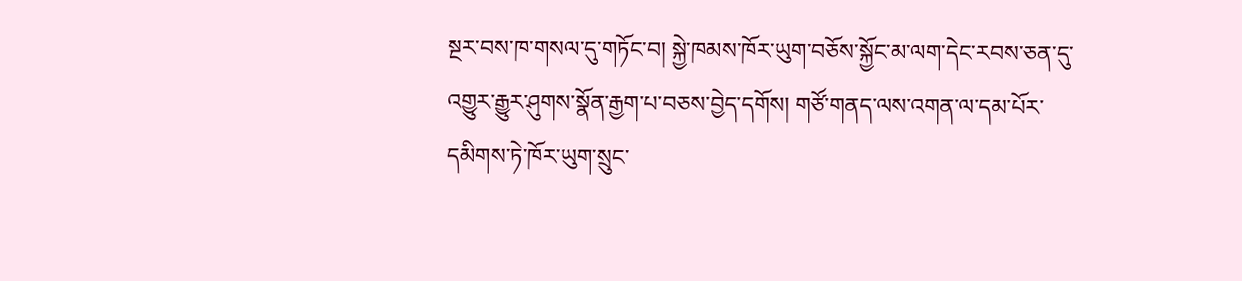སྔར་བས་ཁ་གསལ་དུ་གཏོང་བ། སྐྱེ་ཁམས་ཁོར་ཡུག་བཅོས་སྐྱོང་མ་ལག་དེང་རབས་ཅན་དུ་འགྱུར་རྒྱུར་ཤུགས་སྣོན་རྒྱག་པ་བཅས་བྱེད་དགོས། གཙོ་གནད་ལས་འགན་ལ་དམ་པོར་དམིགས་ཏེ་ཁོར་ཡུག་སྲུང་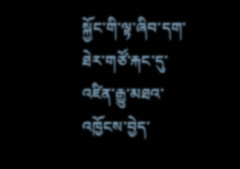སྐྱོང་གི་ལྟ་ཞིབ་དག་ཐེར་གཙོ་རྐང་དུ་འཛིན་རྒྱུ་མཐའ་འཁྱོངས་བྱེད་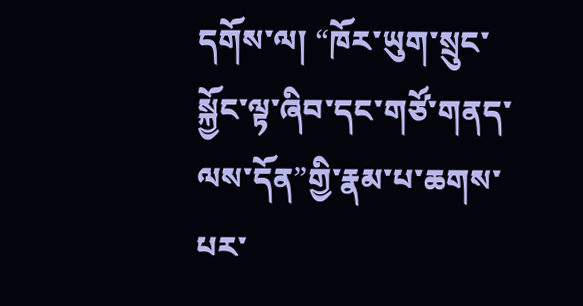དགོས་ལ། “ཁོར་ཡུག་སྲུང་སྐྱོང་ལྟ་ཞིབ་དང་གཙོ་གནད་ལས་དོན”གྱི་རྣམ་པ་ཆགས་པར་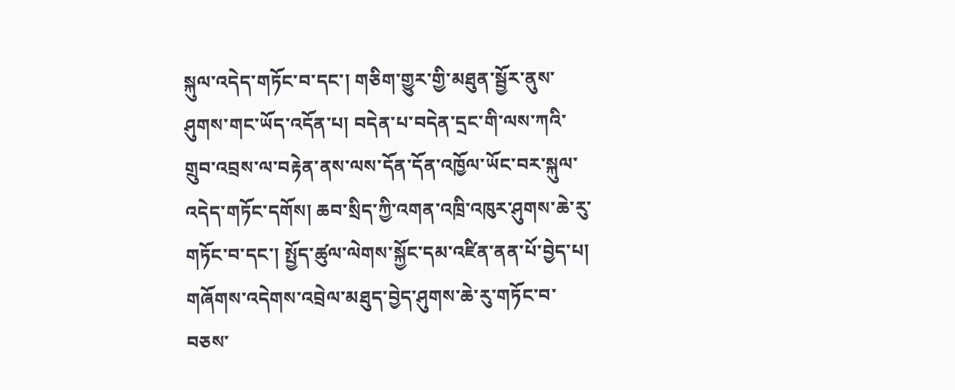སྐུལ་འདེད་གཏོང་བ་དང་། གཅིག་གྱུར་གྱི་མཐུན་སྦྱོར་ནུས་ཤུགས་གང་ཡོད་འདོན་པ། བདེན་པ་བདེན་དྲང་གི་ལས་ཀའི་གྲུབ་འབྲས་ལ་བརྟེན་ནས་ལས་དོན་དོན་འཁྱོལ་ཡོང་བར་སྐུལ་འདེད་གཏོང་དགོས། ཆབ་སྲིད་ཀྱི་འགན་འཁྲི་འཁུར་ཤུགས་ཆེ་རུ་གཏོང་བ་དང་། སྤྱོད་ཚུལ་ལེགས་སྐྱོང་དམ་འཛིན་ནན་པོ་བྱེད་པ། གཞོགས་འདེགས་འབྲེལ་མཐུད་བྱེད་ཤུགས་ཆེ་རུ་གཏོང་བ་བཅས་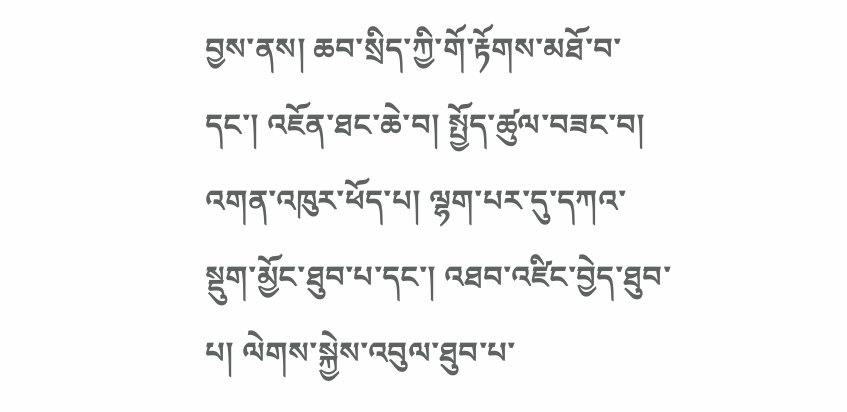བྱས་ནས། ཆབ་སྲིད་ཀྱི་གོ་རྟོགས་མཐོ་བ་དང་། འཇོན་ཐང་ཆེ་བ། སྤྱོད་ཚུལ་བཟང་བ། འགན་འཁུར་ཕོད་པ། ལྷག་པར་དུ་དཀའ་སྡུག་མྱོང་ཐུབ་པ་དང་། འཐབ་འཛིང་བྱེད་ཐུབ་པ། ལེགས་སྐྱེས་འབུལ་ཐུབ་པ་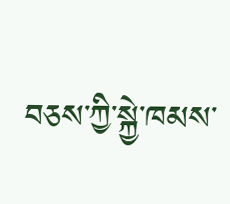བཅས་ཀྱི་སྐྱེ་ཁམས་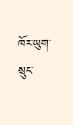ཁོར་ཡུག་སྲུང་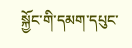སྐྱོང་གི་དམག་དཔུང་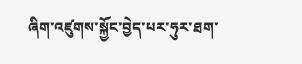ཞིག་འཛུགས་སྐྱོང་བྱེད་པར་ཧུར་ཐག་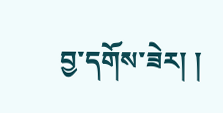བྱ་དགོས་ཟེར། །